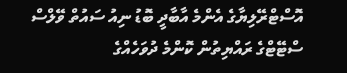އޮސްޓްރޭލިޔާގެ އެންމެ އާބާދީ ބޮޑު ނިއު ސައުތް ވޭލްސް ސްޓޭޓްގެ ރައްޔިތުން ކޮންމެ ދުވަހެއްގެ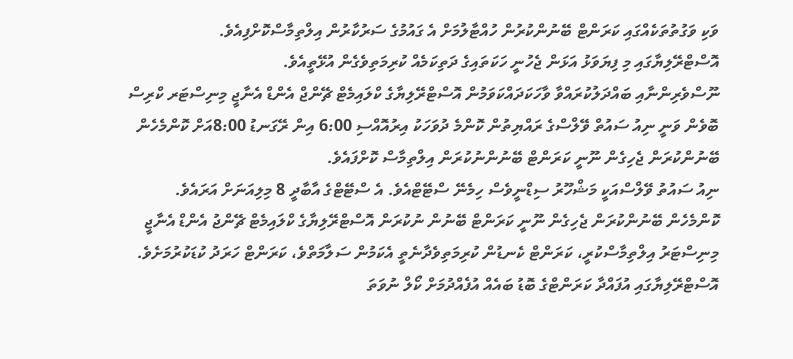ވަކި ވަގުތުތަކެއްގައި ކަރަންޓް ބޭނުންކުރުން ހުއްޓާލުމަށް އެ ގައުމުގެ ސަރުކާރުން އިލްތިމާސްކޮށްފިއެވެ.
އޮސްޓްރޭލިޔާގައި މި ފިޔަވަޅު އަޅަން ޖެހުނީ ހަކަތައިގެ ދަތިކަމެއް ކުރިމަތިވެގެން އުޅޭތީއެވެ.
ނޫސްވެރިންނާއި ބައްދަލުކުރައްވާ ވާހަކަދައްކަވަމުން އޮސްޓްރޭލިޔާގެ ކްލައިމެޓް ޗޭންޖް އެންޑް އެނާޖީ މިނިސްޓަރ ކްރިސް ބޮވެން ވަނީ ނިއު ސައުތް ވޭލްސްގެ ރައްޔިތުން ކޮންމެ ދުވަހަކު އިރުއޮއްސި 6:00 އިން ރޭގަނޑު 8:00އަށް ކޮންމެހެން ބޭނުންކުރަން ޖެހިގެން ނޫނީ ކަރަންޓް ބޭނުންނުކުރަން އިލްތިމާސް ކޮށްފައެވެ.
ނިއު ސައުތު ވޭލްސްއަކީ މަޝްހޫރު ސިޑްނީވެސް ހިމެނޭ ސްޓޭޓްއެވެ. އެ ސްޓޭޓްގެ އާބާދީ 8 މިލިއަނަށް އަރައެވެ.
ކޮންމެހެން ބޭނުންކުރަން ޖެހިގެން ނޫނީ ކަރަންޓް ބޭނުން ނުކުރަން އޮސްޓްރޭލިޔާގެ ކްލައިމެޓް ޗޭންޖު އެންޑް އެނާޖީ މިނިސްޓަރު އިލްތިމާސްކުރީ، ކަރަންޓް ކެނޑުން ކުރިމަތިވެދާނެތީ އެކަމުން ސަލާމަތްވެ، ކަރަންޓް ހަރަދު ކުޑަކުރުމަށެވެ.
އޮސްޓްރޭލިޔާގައި އުފައްދާ ކަރަންޓްގެ ބޮޑު ބައެއް އުފެއްދުމަށް ކޯލް ނުވަތަ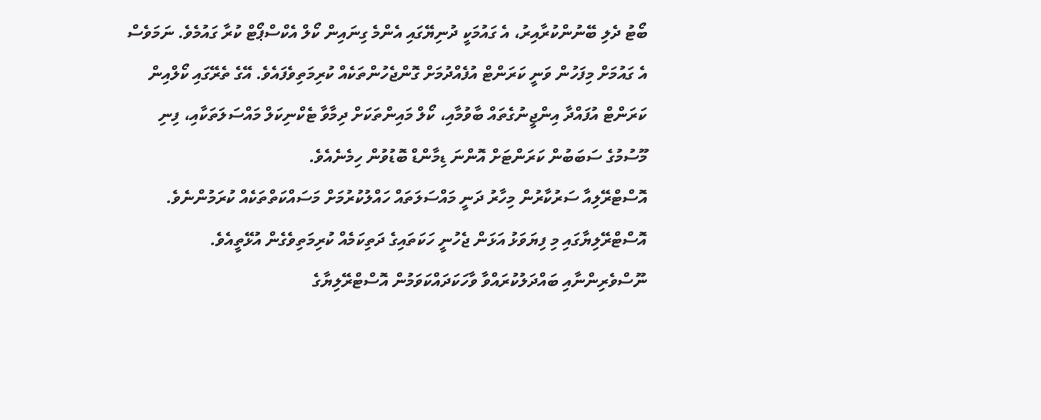ބޯޓު ދެލި ބޭނުންކުރާއިރު، އެ ގައުމަކީ ދުނިޔޭގައި އެންމެ ގިނައިން ކޯލް އެކްސްޕޯޓް ކުރާ ގައުމެވެ. ނަމަވެސް އެ ގައުމަށް މިފަހުން ވަނީ ކަރަންޓް އުފެއްދުމަށް ގޮންޖެހުންތަކެއް ކުރިމަތިވެފައެވެ. އޭގެ ތެރޭގައި ކޯލްއިން ކަރަންޓް އުފައްދާ އިންޖީނުގެތައް ބާވުމާއި، ކޯލް މައިންތަކަށް ދިމާވާ ޓެކްނިކަލް މައްސަލަތަކާއި، ފިނި މޫސުމުގެ ސަބަބުން ކަރަންޓަށް އޮންނަ ޑިމާންޑް ބޮޑުވުން ހިމެނެއެވެ.
އޮސްޓްރޭލިއާ ސަރުކާރުން މިހާރު ދަނީ މައްސަލަތައް ހައްލުކުރުމަށް މަސައްކަތްތަކެއް ކުރަމުންނެވެ.
އޮސްޓްރޭލިޔާގައި މި ފިޔަވަޅު އަޅަން ޖެހުނީ ހަކަތައިގެ ދަތިކަމެއް ކުރިމަތިވެގެން އުޅޭތީއެވެ.
ނޫސްވެރިންނާއި ބައްދަލުކުރައްވާ ވާހަކަދައްކަވަމުން އޮސްޓްރޭލިޔާގެ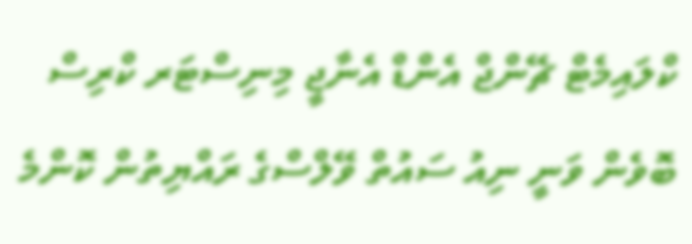ކްލައިމެޓް ޗޭންޖް އެންޑް އެނާޖީ މިނިސްޓަރ ކްރިސް ބޮވެން ވަނީ ނިއު ސައުތް ވޭލްސްގެ ރައްޔިތުން ކޮންމެ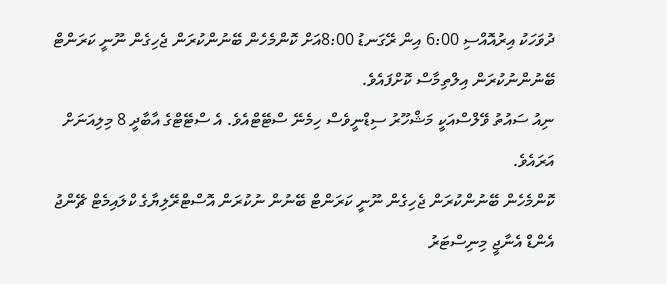ދުވަހަކު އިރުއޮއްސި 6:00 އިން ރޭގަނޑު 8:00އަށް ކޮންމެހެން ބޭނުންކުރަން ޖެހިގެން ނޫނީ ކަރަންޓް ބޭނުންނުކުރަން އިލްތިމާސް ކޮށްފައެވެ.
ނިއު ސައުތު ވޭލްސްއަކީ މަޝްހޫރު ސިޑްނީވެސް ހިމެނޭ ސްޓޭޓްއެވެ. އެ ސްޓޭޓްގެ އާބާދީ 8 މިލިއަނަށް އަރައެވެ.
ކޮންމެހެން ބޭނުންކުރަން ޖެހިގެން ނޫނީ ކަރަންޓް ބޭނުން ނުކުރަން އޮސްޓްރޭލިޔާގެ ކްލައިމެޓް ޗޭންޖު އެންޑް އެނާޖީ މިނިސްޓަރު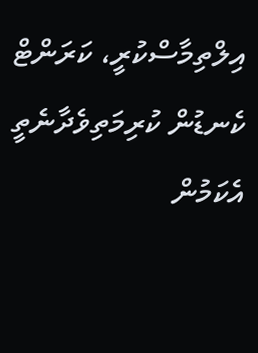އިލްތިމާސްކުރީ، ކަރަންޓް ކެނޑުން ކުރިމަތިވެދާނެތީ އެކަމުން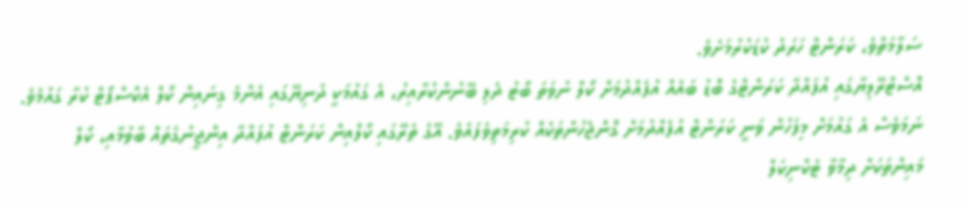ސަލާމަތްވެ، ކަރަންޓް ހަރަދު ކުޑަކުރުމަށެވެ.
އޮސްޓްރޭލިޔާގައި އުފައްދާ ކަރަންޓްގެ ބޮޑު ބައެއް އުފެއްދުމަށް ކޯލް ނުވަތަ ބޯޓު ދެލި ބޭނުންކުރާއިރު، އެ ގައުމަކީ ދުނިޔޭގައި އެންމެ ގިނައިން ކޯލް އެކްސްޕޯޓް ކުރާ ގައުމެވެ. ނަމަވެސް އެ ގައުމަށް މިފަހުން ވަނީ ކަރަންޓް އުފެއްދުމަށް ގޮންޖެހުންތަކެއް ކުރިމަތިވެފައެވެ. އޭގެ ތެރޭގައި ކޯލްއިން ކަރަންޓް އުފައްދާ އިންޖީނުގެތައް ބާވުމާއި، ކޯލް މައިންތަކަށް ދިމާވާ ޓެކްނިކަލް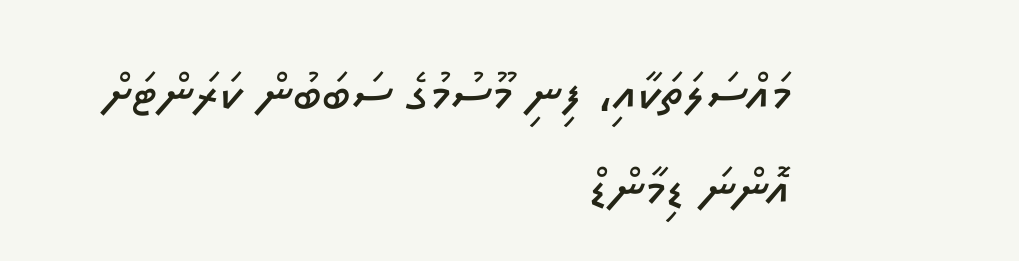މައްސަލަތަކާއި، ފިނި މޫސުމުގެ ސަބަބުން ކަރަންޓަށް އޮންނަ ޑިމާންޑް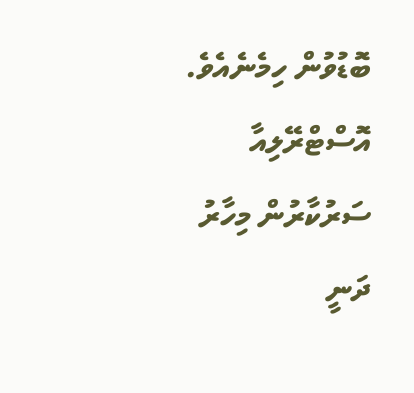ބޮޑުވުން ހިމެނެއެވެ.
އޮސްޓްރޭލިއާ ސަރުކާރުން މިހާރު ދަނީ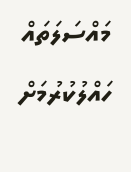މައްސަލަތައް ހައްލުކުރުމަށް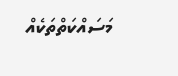މަސައްކަތްތަކެއް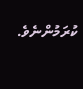ކުރަމުންނެވެ.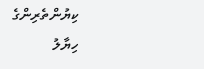ކިޔުންތެރިންގެ ހިޔާލު